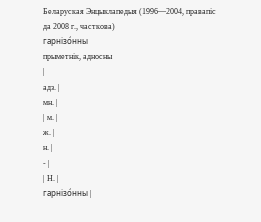Беларуская Энцыклапедыя (1996—2004, правапіс да 2008 г., часткова)
гарнізо́нны
прыметнік, адносны
|
адз. |
мн. |
| м. |
ж. |
н. |
- |
| Н. |
гарнізо́нны |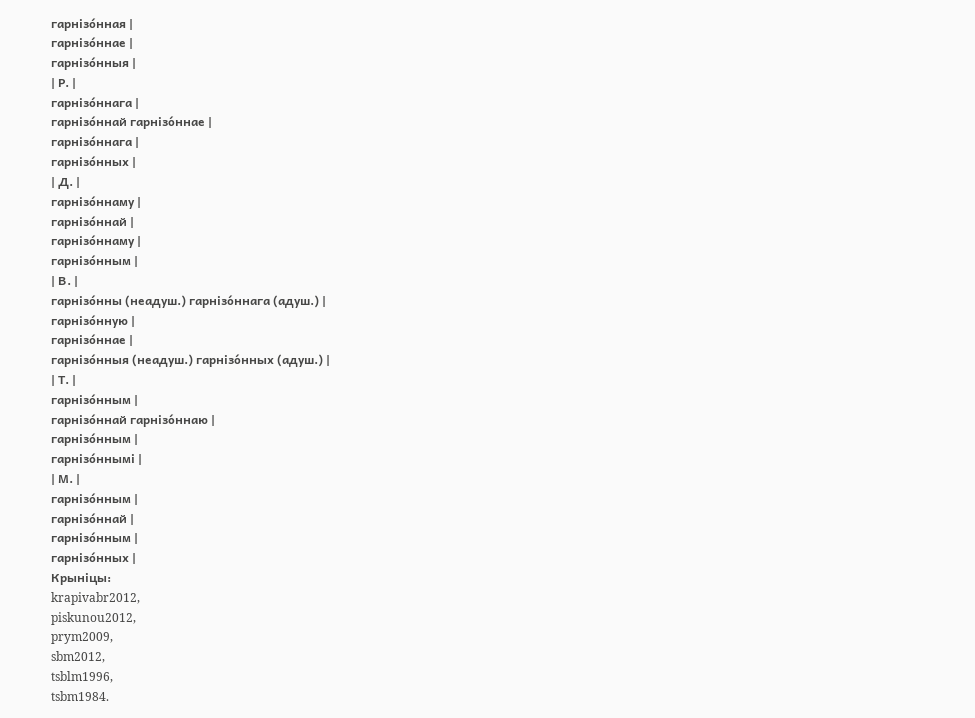гарнізо́нная |
гарнізо́ннае |
гарнізо́нныя |
| Р. |
гарнізо́ннага |
гарнізо́ннай гарнізо́ннае |
гарнізо́ннага |
гарнізо́нных |
| Д. |
гарнізо́ннаму |
гарнізо́ннай |
гарнізо́ннаму |
гарнізо́нным |
| В. |
гарнізо́нны (неадуш.) гарнізо́ннага (адуш.) |
гарнізо́нную |
гарнізо́ннае |
гарнізо́нныя (неадуш.) гарнізо́нных (адуш.) |
| Т. |
гарнізо́нным |
гарнізо́ннай гарнізо́ннаю |
гарнізо́нным |
гарнізо́ннымі |
| М. |
гарнізо́нным |
гарнізо́ннай |
гарнізо́нным |
гарнізо́нных |
Крыніцы:
krapivabr2012,
piskunou2012,
prym2009,
sbm2012,
tsblm1996,
tsbm1984.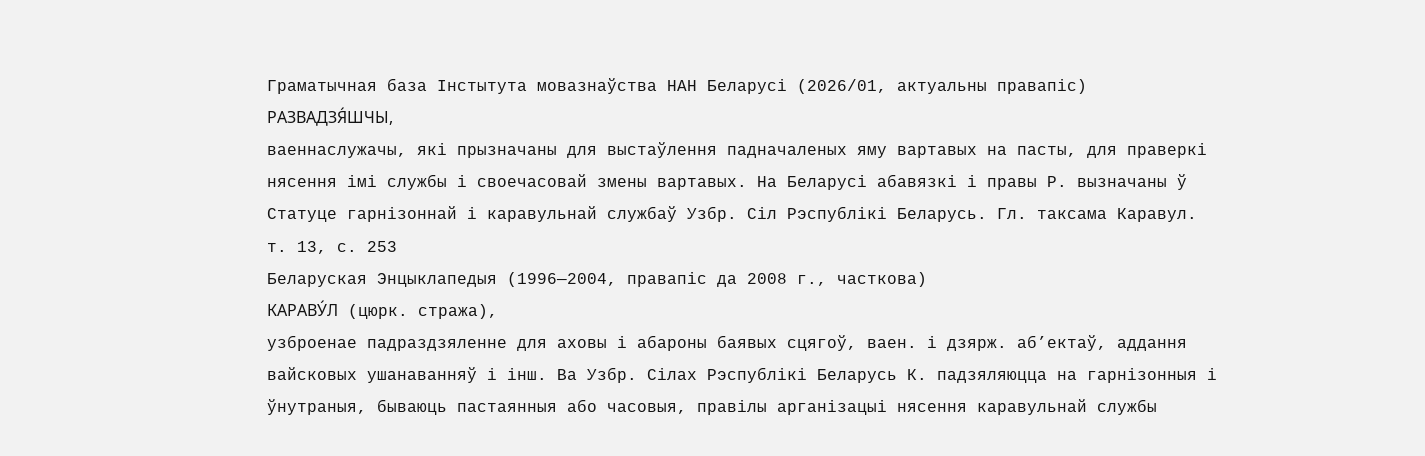Граматычная база Інстытута мовазнаўства НАН Беларусі (2026/01, актуальны правапіс)
РАЗВАДЗЯ́ШЧЫ,
ваеннаслужачы, які прызначаны для выстаўлення падначаленых яму вартавых на пасты, для праверкі нясення імі службы і своечасовай змены вартавых. На Беларусі абавязкі і правы Р. вызначаны ў Статуце гарнізоннай і каравульнай службаў Узбр. Сіл Рэспублікі Беларусь. Гл. таксама Каравул.
т. 13, с. 253
Беларуская Энцыклапедыя (1996—2004, правапіс да 2008 г., часткова)
КАРАВУ́Л (цюрк. стража),
узброенае падраздзяленне для аховы і абароны баявых сцягоў, ваен. і дзярж. аб’ектаў, аддання вайсковых ушанаванняў і інш. Ва Узбр. Сілах Рэспублікі Беларусь К. падзяляюцца на гарнізонныя і ўнутраныя, бываюць пастаянныя або часовыя, правілы арганізацыі нясення каравульнай службы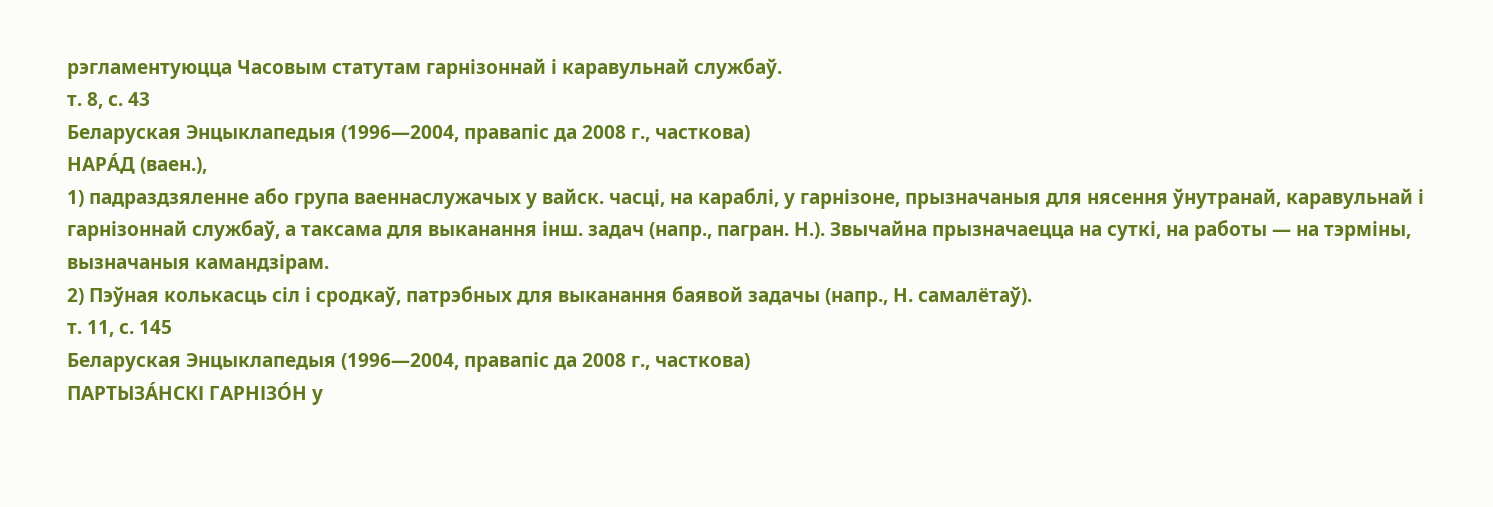рэгламентуюцца Часовым статутам гарнізоннай і каравульнай службаў.
т. 8, с. 43
Беларуская Энцыклапедыя (1996—2004, правапіс да 2008 г., часткова)
НАРА́Д (ваен.),
1) падраздзяленне або група ваеннаслужачых у вайск. часці, на караблі, у гарнізоне, прызначаныя для нясення ўнутранай, каравульнай і гарнізоннай службаў, а таксама для выканання інш. задач (напр., пагран. Н.). Звычайна прызначаецца на суткі, на работы — на тэрміны, вызначаныя камандзірам.
2) Пэўная колькасць сіл і сродкаў, патрэбных для выканання баявой задачы (напр., Н. самалётаў).
т. 11, с. 145
Беларуская Энцыклапедыя (1996—2004, правапіс да 2008 г., часткова)
ПАРТЫЗА́НСКІ ГАРНІЗО́Н у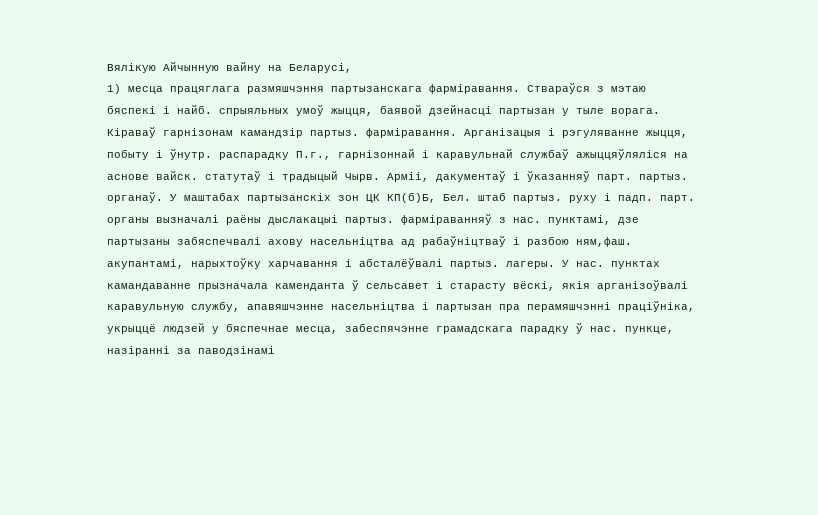Вялікую Айчынную вайну на Беларусі,
1) месца працяглага размяшчэння партызанскага фарміравання. Ствараўся з мэтаю бяспекі і найб. спрыяльных умоў жыцця, баявой дзейнасці партызан у тыле ворага. Кіраваў гарнізонам камандзір партыз. фарміравання. Арганізацыя і рэгуляванне жыцця, побыту і ўнутр. распарадку П.г., гарнізоннай і каравульнай службаў ажыццяўляліся на аснове вайск. статутаў і традыцый Чырв. Арміі, дакументаў і ўказанняў парт. партыз. органаў. У маштабах партызанскіх зон ЦК КП(б)Б, Бел. штаб партыз. руху і падп. парт. органы вызначалі раёны дыслакацыі партыз. фарміраванняў з нас. пунктамі, дзе партызаны забяспечвалі ахову насельніцтва ад рабаўніцтваў і разбою ням,фаш. акупантамі, нарыхтоўку харчавання і абсталёўвалі партыз. лагеры. У нас. пунктах камандаванне прызначала каменданта ў сельсавет і старасту вёскі, якія арганізоўвалі каравульную службу, апавяшчэнне насельніцтва і партызан пра перамяшчэнні праціўніка, укрыццё людзей у бяспечнае месца, забеспячэнне грамадскага парадку ў нас. пункце, назіранні за паводзінамі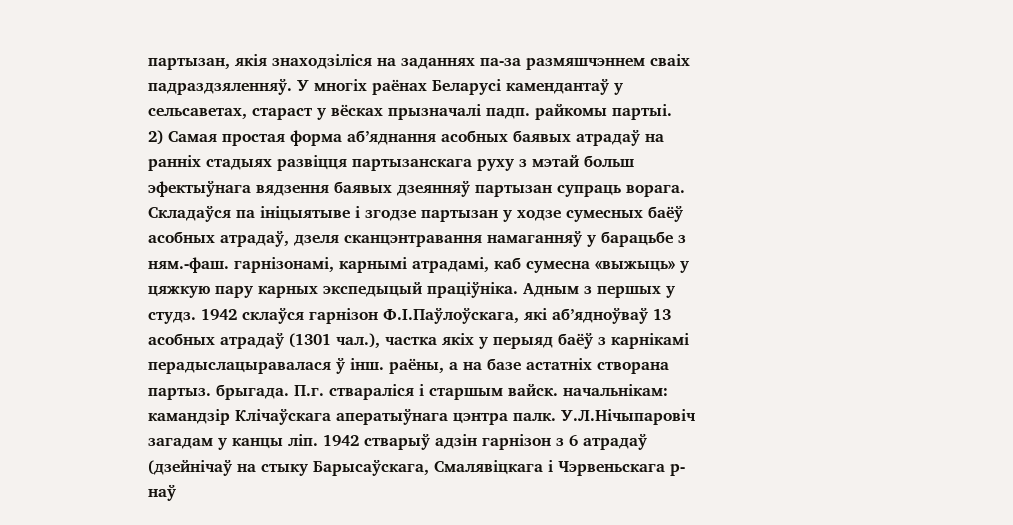партызан, якія знаходзіліся на заданнях па-за размяшчэннем сваіх падраздзяленняў. У многіх раёнах Беларусі камендантаў у сельсаветах, стараст у вёсках прызначалі падп. райкомы партыі.
2) Самая простая форма аб’яднання асобных баявых атрадаў на ранніх стадыях развіцця партызанскага руху з мэтай больш эфектыўнага вядзення баявых дзеянняў партызан супраць ворага. Складаўся па ініцыятыве і згодзе партызан у ходзе сумесных баёў асобных атрадаў, дзеля сканцэнтравання намаганняў у барацьбе з ням.-фаш. гарнізонамі, карнымі атрадамі, каб сумесна «выжыць» у цяжкую пару карных экспедыцый праціўніка. Адным з першых у студз. 1942 склаўся гарнізон Ф.І.Паўлоўскага, які аб’ядноўваў 13 асобных атрадаў (1301 чал.), частка якіх у перыяд баёў з карнікамі перадыслацыравалася ў інш. раёны, а на базе астатніх створана партыз. брыгада. П.г. ствараліся і старшым вайск. начальнікам: камандзір Клічаўскага аператыўнага цэнтра палк. У.Л.Нічыпаровіч загадам у канцы ліп. 1942 стварыў адзін гарнізон з 6 атрадаў (дзейнічаў на стыку Барысаўскага, Смалявіцкага і Чэрвеньскага р-наў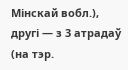Мінскай вобл.), другі — з 3 атрадаў (на тэр.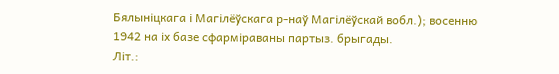Бялыніцкага і Магілёўскага р-наў Магілёўскай вобл.); восенню 1942 на іх базе сфарміраваны партыз. брыгады.
Літ.: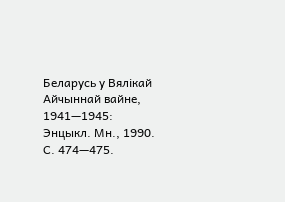Беларусь у Вялікай Айчыннай вайне, 1941—1945: Энцыкл. Мн., 1990. С. 474—475.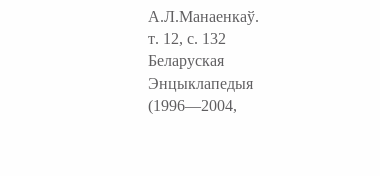А.Л.Манаенкаў.
т. 12, с. 132
Беларуская Энцыклапедыя (1996—2004,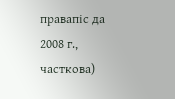правапіс да 2008 г., часткова)